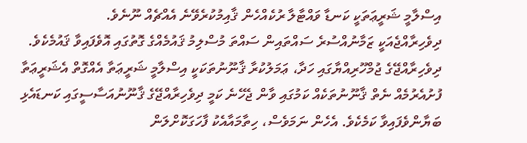އިސްލާމީ ޝަރީޢަތަކީ ކަނޑާ ވައްޓާލާ ރުކެއްހެން ޤާއިމުކުރެވޭނެ އެއްޗެއް ނޫނެވެ.
ދިވެހިރާއްޖެއަކީ ޒަމާނުއްސުރެ ސައްތައިން ސައްތަ މުސްލިމު ޤައުމެއްގެ ގޮތުގައި އޮވެފައިވާ ޤައުމެކެވެ. ދިވެހިރާއްޖޭގެ ޖުމްހޫރިއްޔާގައި ހަދާ، ޢަމަލުކުރާ ޤާނޫނުތަކަކީ އިސްލާމީ ޝަރީޢަތާ އެއްގޮތް އެޝަރީޢަތާ ފުށުއެރުމެއް ނެތް ޤާނޫނުތަކެއް ކަމުގައި ވާން ޖެހޭނެ ކަމީ ދިވެހިރާއްޖޭގެ ޤާނޫނުއަސާސީގައި ކަނޑައެޅި ބަޔާންވެފައިވާ ކަމެކެވެ. އެހެން ނަމަވެސް، ހިތާމައާއެކު ފާހަގަކޮށްލަން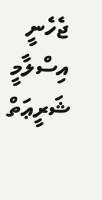ޖެހެނީ އިސްލާމީ ޝަރީޢަތް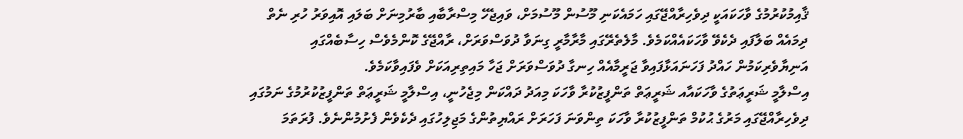ޤާއިމުކުރުމުގެ ވާހަކައަކީ ދިވެހިރާއްޖޭގައި ހަމައެކަނި މޫސުން މޫސުމަށް، ވައިޖެހޭ މިސްރާބާއި ބާރުމިނަށް ބަލައި އޮއިވަރު ހުރި ނެތް ދިމައެއް ބަލާފައި ދެކެވޭ ވާހަކައެއްކަމެވެ. މާލެތެރޭގައި މާރާމާރީ ގިނަވާ ދުވަސްވަރަށް، ރާއްޖޭގެ ކޮންމެވެސް ހިސާބެއްގައި އަނިޔާވެރިކަމުން ހައްދު ފަހަނައަޅާފައިވާ ޖަރީމާއެއް ހިނގާ ދުވަސްވަރަށް ޖަހާ މައިތިރިއަކަށް ވެފައިވާކަމެވެ.
އިސްލާމީ ޝަރީޢަތުގެ ވާހަކައާއ ޝަރީޢަތް ތަންފީޒުކުރާ ވާހަކަ މިއަދު ދައްކަން މިޖެހުނީ، އިސްލާމީ ޝަރީޢަތް ތަންފީޒުކުރުމުގެ ނަމުގައި ދިވެހިރާއްޖޭގައި މަރުގެ ޙުކުމް ތަންފީޒުކުރާ ވާހަކަ ތިންވަނަ ފަހަރަށް ރައްޔިތުންގެ މަޖިލިހުގައި ދެކެވެން ފެށުމުންނެވެ. ފުރަތަމަ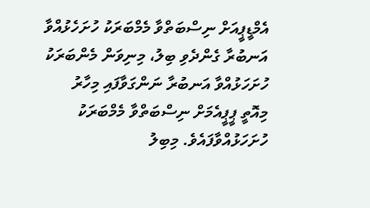އެމްޑީޕީއަށް ނިސްބަތްވާ މެމްބަރަކު ހުށަހެޅުއްވާ އަނބުރާ ގެންދެވި ބިލު، މިނިވަން މެންބަރަކު ހުށަހަޅުއްވާ އަނބުރާ ނަންގަވާފައި މިހާރު މިއޮތީ ޕީޕީއެމަށް ނިސްބަތްވާ މެމްބަރަކު ހުށަހަޅުއްވާފައެވެ. މިބިލު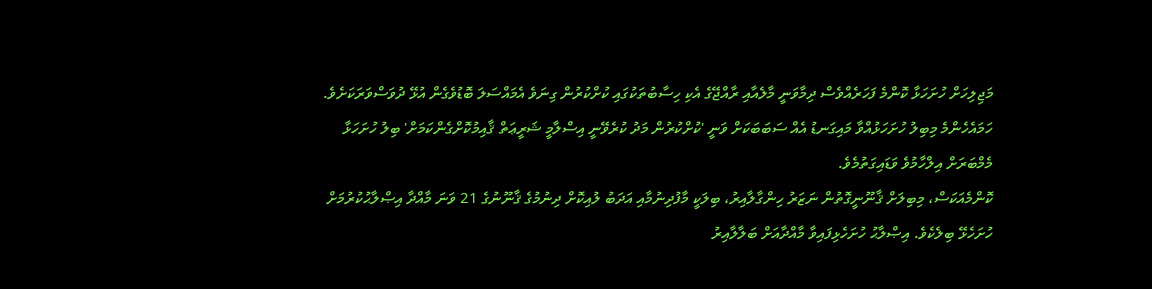މަޖިލިހަށް ހުށަހަޅާ ކޮންމެ ފަހަރެއްވެސް ދިމާވަނީ މާލެއާއި ރާއްޖޭގެ އެކި ހިސާބުތަކުގައި ކުށްކުރުން ގިނަވެ އެމައްސަލަ ބޮޑުވެގެން އުޅޭ ދުވަސްވަރަކަށެވެ. ހަމައެހެންމެ މިބިލު ހުށަހަޅުއްވާ މައިގަނޑު އެއް ސަބަބަކަށް ވަނީ 'ކުށްކުރުން މަދު ކުރެވޭނީ އިސްލާމީ ޝަރީޢަތް ޤާއިމުކޮށްގެންކަމަށް' ބިލު ހުށަހަޅާ މެމްބަރަށް އިލްހާމުވެ ވަޑައިގަތުމެވެ.
ކޮންމެއަކަސް، މިބިލަށް ޤާނޫނީގޮތުން ނަޒަރު ހިންގާލާއިރު، ބިލަކީ މާފުދިނުމާއި އަދަބު ލުއިކޮށް ދިނުމުގެ ޤާނޫނުގެ 21 ވަނަ މާއްދާ އިޞްލާޙުކުރުމަށް ހުށަހެޅޭ ބިލެކެވެ. އިޞްލާޙު ހުށަހެޅިފައިވާ މާއްދާއަށް ބަލާލާއިރު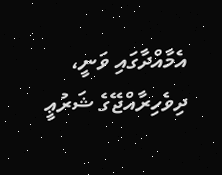އެމާއްދާގައި ވަނީ، ދިވެހިރާއްޖޭގެ ޝަރުޢީ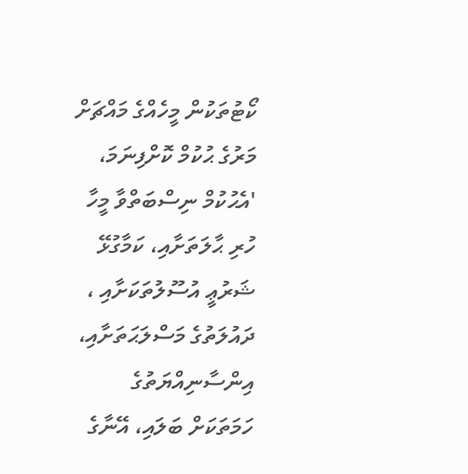ކޯޓުތަކުން މީހެއްގެ މައްޗަށް މަރުގެ ޙުކުމް ކޮށްފިނަމަ، 'އެޙުކުމް ނިސްބަތްވާ މީހާ ހުރި ޙާލަތަށާއި، ކަމާގުޅޭ ޝަރުޢީ އުސޫލުތަކަށާއި ، ދައުލަތުގެ މަސްލަޙަތަށާއި، އިންސާނިއްޔަތުގެ ހަމަތަކަށް ބަލައި، އޭނާގެ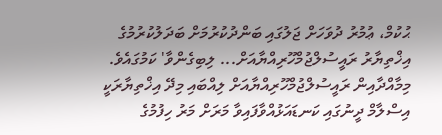ޙުކުމް، ޢުމުރު ދުވަހަށް ޖަލުގައި ބަންދުކުރުމަށް ބަދަލުކުރުމުގެ އިޚްތިޔާރު ރައީސުލްޖުމްހޫރިއްޔާއަށް... ލިބިގެންވާ' ކަމުގައެވެ. މިމާއްދާއިން ރައީސުލްޖުމްހޫރިއްޔާއަށް ލިއްބައި މިދޭ އިޚްތިޔާރަކީ އިސްލާމް ދީނުގައި ކަނޑައަޅުއްވާފައިވާ މަރަށް މަރު ހިފުމުގެ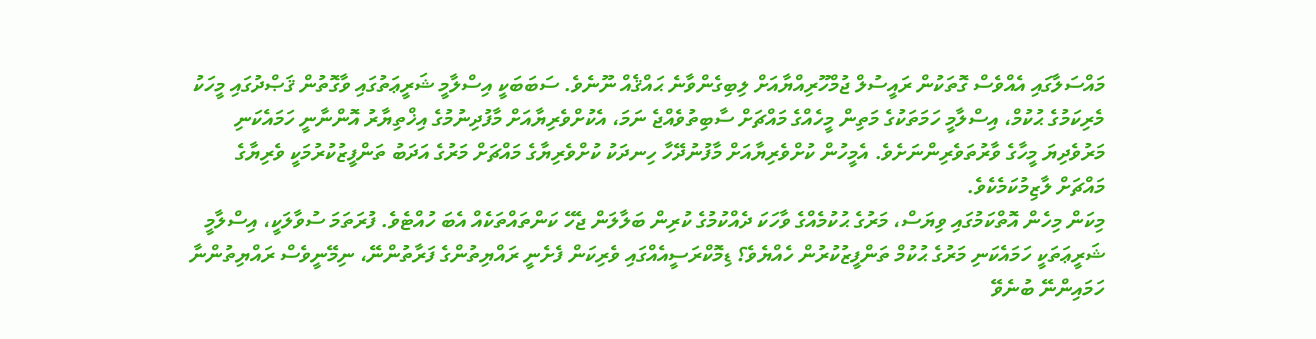މައްސަލާގައި އެއްވެސް ގޮތަކުން ރައީސުލް ޖުމްހޫރިއްޔާއަށް ލިބިގެންވާނެ ޙައްޤެއް ނޫނެވެ. ސަބަބަކީ އިސްލާމީ ޝަރީޢަތުގައި ވާގޮތުން ޤަޞްދުގައި މީހަކު މެރިކަމުގެ ޙުކުމް، އިސްލާމީ ހަމަތަކުގެ މަތިން މީހެއްގެ މައްޗަށް ސާބިތުވެއްޖެ ނަމަ، އެކުށްވެރިޔާއަށް މާފުދިނުމުގެ އިޚްތިޔާރު އޮންނާނީ ހަމައެކަނި މަރުވެދިޔަ މީހާގެ ވާރުތަވެރިންނަށެވެ. އެމީހުން ކުށްވެރިޔާއަށް މާފުނުދޭހާ ހިނދަކު ކުށްވެރިޔާގެ މައްޗަށް މަރުގެ އަދަބު ތަންފީޒުކުރުމަކީ ވެރިޔާގެ މައްޗަށް ލާޒިމުކަމެކެވެ.
މިކަން މިހެން އޮތްކަމުގައި ވިޔަސް، މަރުގެ ޙުކުމެއްގެ ވާހަކަ ދެއްކުމުގެ ކުރިން ބަލާލަން ޖެހޭ ކަންތައްތަކެއް އެބަ ހުއްޓެވެ. ފުރަތަމަ ސުވާލަކީ، އިސްލާމީ ޝަރީޢަތަކީ ހަމައެކަނި މަރުގެ ޙުކުމް ތަންފީޒުކުރުން ހެއްޔެވެ؟ ޑިމޮކްރަސީއެއްގައި ވެރިކަން ފެށެނީ ރައްޔިތުންގެ ފަރާތުންނޭ، ނިމޭނީވެސް ރައްޔިތުންނާ ހަމައިންނޭ ބުނެވޭ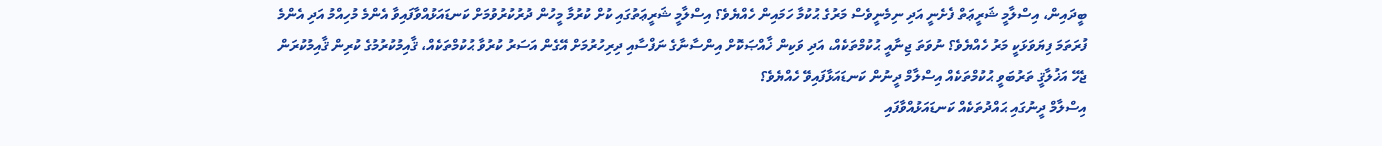ބީދައިން، އިސްލާމީ ޝަރީޢަތް ފެށެނީ އަދި ނިމެނީވެސް މަރުގެ ޙުކުމާ ހަމައިން ހެއްޔެވެ؟ އިސްލާމީ ޝަރީޢަތުގައި ކުށް ކުރުމާ މީހުން ދުރުކުރުވުމަށް ކަނޑައަޅުއްވާފައިވާ އެންމެ މުހިއްމު އަދި އެންމެ ފުރަތަމަ ފިޔަވަޅަކީ މަރު ހެއްޔެވެ؟ ނުވަތަ ޖިނާއީ ޙުކުމްތަކެއް، އަދި ވަކިން ޚާއްޞަކޮށް އިންސާނާގެ ނަފްސާއި ދިރިހުރުމަށް އޭގެން އަސަރު ކުރުވާ ޙުކުމްތަކެއް، ޤާއިމުކުރުމުގެ ކުރިން ޤާއިމުކުރަން ޖެހޭ އަޚުލާޤީ ތަރުބަވީ ޙުކުމްތަކެއް އިސްލާމް ދީނުން ކަނޑައަޅާފައިވޭ ހެއްޔެވެ؟
އިސްލާމް ދީނުގައި ޙައްދުތަކެއް ކަނޑައަޅުއްވާފައި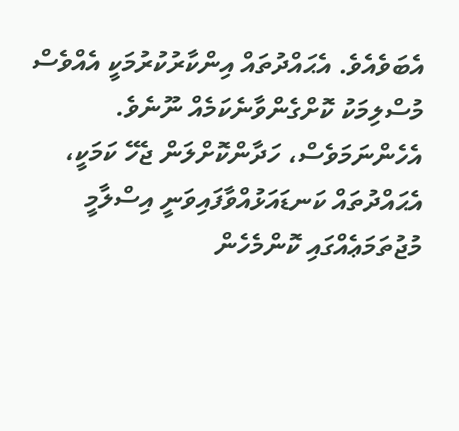އެބަވެއެވެ. އެޙައްދުތައް އިންކާރުކުރުމަކީ އެއްވެސް މުސްލިމަކު ކޮށްގެންވާނެކަމެއް ނޫނެވެ. އެހެންނަމަވެސް، ހަދާންކޮށްލަން ޖެހޭ ކަމަކީ، އެޙައްދުތައް ކަނޑައަޅުއްވާފައިވަނީ އިސްލާމީ މުޖުތަމަޢެއްގައި ކޮންމެހެން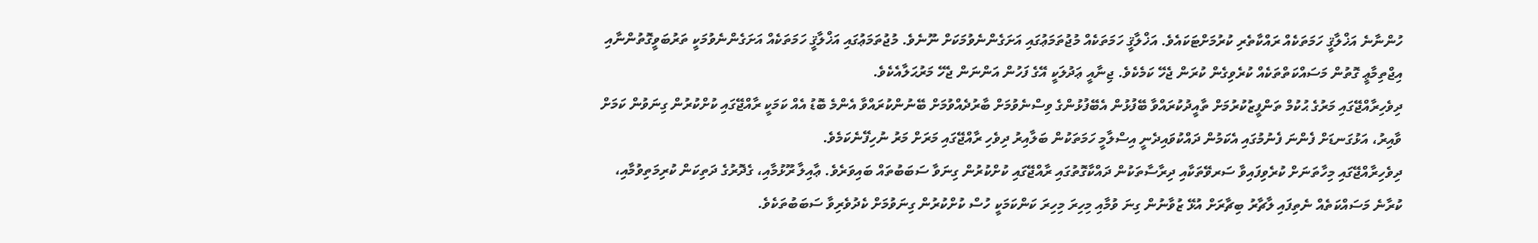ހުންނާނެ އަޚްލާޤީ ހަމަތަކެއް ރައްކާތެރި ކުރުމަށްޓަކައެވެ. އަޚްލާޤީ ހަމަތަކެއް މުޖުތަމަޢުގައި އަށަގެންނެވުމަކަށް ނޫނެވެ. މުޖުތަމަޢުގައި އަޚްލާޤީ ހަމަތަކެއް އަށަގެންނެވުމަކީ ތަރުބަވީގޮތުންނާއި އިޖްތިމާޢީ ގޮތުން މަސައްކަތްތަކެއް ކުރެވިގެން ކުރަން ޖެހޭ ކަމެކެވެ. ޖިނާއީ ޢަދުލަކީ އޭގެ ފަހުން އަންނަން ޖެހޭ މަރުޙަލާއެކެވެ.
ދިވެހިރާއްޖޭގައި މަރުގެ ޙުކުމް ތަންފީޒުކުރުމަށް ތާއީދުކުރައްވާ ބޭފުޅުން އެބޭފުޅުންގެ ވިސްނެވުމަށް ބާރުދެއްވުމަށް ބޭނުންކުރައްވާ އެންމެ ބޮޑު އެއް ކަމަކީ ރާއްޖޭގައި ކުށްކުރުން ގިނަވުން ކަމަށް ވާއިރު، އަޅުގަނޑަށް ފެންނަ ފެނުމުގައި އެކަމުން ދައްކުވައިދެނީ އިސްލާމީ ހަމަތަކުން ބަލާއިރު ދިވެހި ރާއްޖޭގައި މަރަށް މަރު ނުހިފޭނެކަމެވެ.
ދިވެހިރާއްޖޭގައި މިހާތަނަށް ކުރެވިފައިވާ ސަރވޭތަކާއި ދިރާސާތަކުން ދައްކާގޮތުގައި ރާއްޖޭގައި ކުށްކުރުން ގިނަވާ ސަބަބުތައް ބައިވަރެވެ. ޢާއިލާ ރޫޅުމާއި، ގެދޮރުގެ ދަތިކަން ކުރިމަތިވުމާއި، ކުރާނެ މަސައްކަތެއް ނެތިފައި ލާޗާރު ބިޗާރަށް އުޅޭ ޒުވާނުން ގިނަ ވުމާއި މިހިރަ މިހިރަ ކަންކަމަކީ ހުސް ކުށްކުރުން ގިނަވުމަށް ކެދުވެރިވާ ސަބަބުތަކެވެ.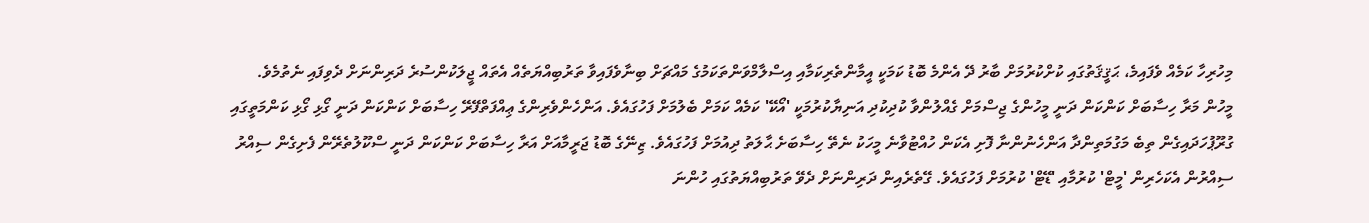މިހުރިހާ ކަމެއް ވެފައިމެ، ޙަޤީޤަތުގައި ކުށްކުރުމަށް ބާރު ދޭ އެންމެ ބޮޑު ކަމަކީ އީމާންތެރިކަމާއި އިސްލާމްވަންތަކަމުގެ މައްޗަށް ބިނާވެފައިވާ ތަރުބިއްޔަތެއް އެތައް ޖީލަކުންސުރެ ދަރިންނަށް ދެވިފައި ނެތުމެވެ.
މީހުން މަރާ ހިސާބަށް ކަންކަން ދަނީ މީހުންގެ ޖިސްމަށް ގެއްލުންވާ ކުދިކުދި އަނިޔާކުރުމަކީ 'އޯކޭ' ކަމެއް ކަމަށް ބެލުމަށް ފަހުގައެވެ. އަންހެންވެރިންގެ ޢިއްފަތްފޭރޭ ހިސާބަށް ކަންކަން ދަނީ ގޯޅި ގޯޅި ކަންމަތީގައި ގުރޫޕުހަދައިގެން ތިބެ މަގުމަތިންދާ އަންހެނުންނާ ފޮށި އެކަން ހުއްޓުވާނެ މީހަކު ނެތޭ ހިސާބަށެ ޙާލަތު ދިއުމަށް ފަހުގައެވެ. ޒިނޭގެ ބޮޑު ޖަރީމާއަށް އަރާ ހިސާބަށް ކަންކަން ދަނީ ސްކޫލުތެރޭން ފެށިގެން ސިއްރު ސިއްރުން އެކަހެރިން 'މީޓް' ކުރުމާއި 'ޑޭޓް' ކުރުމަށް ފަހުގައެވެ. ގޭތެރެއިން ދަރިންނަށް ދެވޭ ތަރުބިއްޔަތުގައި ހުންނަ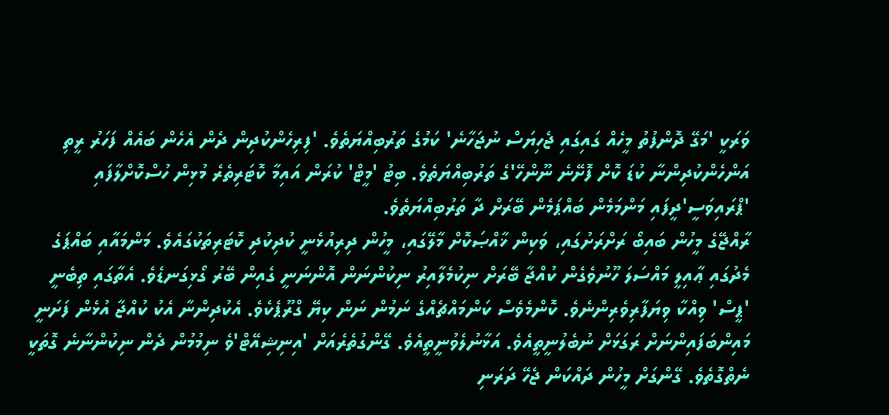ވަރަކީ 'މަގޭ ދޮންފުތު މީހެއް ގައިގައި ޖެހިޔަސް ނުޖަހާނެ' ކަމުގެ ތަރުބިއްޔަތެވެ. 'ފިރިހެންކުދިން ދެން އެހެން ބައެއް ފަހަރު ރީތި އަންހެންކުދިންނާ ކުޑަ ކޮށް ފޮށޭނެ ނޫންހޭ'ގެ ތަރުބިއްޔަތެވެ. ބިޓު 'މީޓް' ކުރަން އައިމާ ކޮޓަރިތެރެ މުޅިން ހުސްކޮށްލާފައި 'ޕްރައިވަސީ'ދީފައި މަންމަމެން ބައްޕަމެން ބޭރަށް ދާ ތަރުބިއްޔަތެވެ.
ރާއްޖޭގެ މީހުން ބައިބޯ ރަށްރަށުގައި، ވަކިން ޚާއްޞަކޮށް މާލޭގައި، މީހުން ދިރިއުޅެނީ ކުދިކުދި ކޮޓަރިތަކުގައެވެ. މަންމައާއި ބައްޕަގެ މެދުގައި ޢާއިލީ މައްސަލަ ހޫނުވެގެން ކުއްޖާ ބޭރަށް ނިކުމެލާއިރު ނިކުންނަން އޮންނަނީ ގެއިން ބޭރު ގޯޅިގަނޑެވެ. އެތާގައި ތިބެނީ 'ޕީސް' ވިއްކާ ވިޔަފާރިވެރިންނެވެ. ކޮންމެވެސް ކަންމައްޗެއްގެ ނަމުން ނަން ކިޔޭ ގްރޫޕެކެވެ. އެކުދިންނާ އެކު ކުއްޖާ އުޅެން ފަށަނީ މައިންބަފައިންނަށް ރަގަޅަށް ނުބެލުނީތީއެވެ. އަޅާނުލެވުނީތީއެވެ. ގޭންގުތެރެއަށް 'އިނިޝިއޭޓް'ވެ ނިމުމުން ދެން ނިކުންނާނެ ގޮތަކީ ނެތްގޮތެވެ. ގޭންގަށް މީހުން ދައްކަން ޖެހޭ ދަރަނި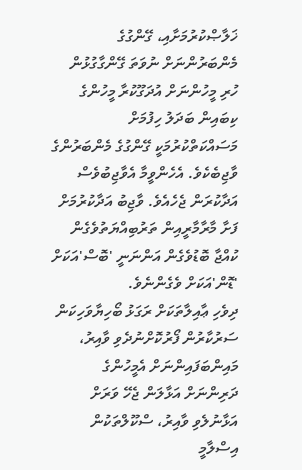ޚަލާޞްކުރުމަށާއި، ގޭންގުގެ މެންބަރުންނަށް ނުވަތަ ގޭންގާގުޅުން ހުރި މީހުންނަށް އުދަގޫކުރާ މީހުންގެ ކިބައިން ބަދަލު ހިފުމަށް މަސައްކަތްކުރުމަކީ ގޭންގުގެ މެންބަރުންގެ ވާޖިބެކެވެ. އެހެންވީމާ އެވާޖިބުވެސް އަދާކުރަން ޖެހެއެވެ. ވާޖިބު އަދާކުރުމަށް ފަށާ މާރާމާރީއިން ތަރުބިއްޔަތުވެގެން ކުއްޖާ ބޮޑުވެގެން އަންނަނީ 'ބޮސް'އަކަށް 'ޑޮން'އަކަށް ވެގެންނެވެ.
ދިވެހި ޢާއިލާތަކަށް ރަގަޅު ބޯހިޔާވަހިކަން ސަރުކާރުން ފޯރުކޮށްނުދެވި ވާއިރު، މައިންބަފައިންނަށް އެމީހުންގެ ދަރިންނަށް އަޅާލަން ޖެހޭ ވަރަށް އަޅާނުލެވި ވާއިރު، ސްކޫލްތަކުން އިސްލާމީ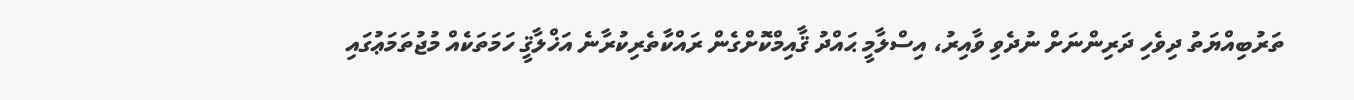ތަރުބިއްޔަތު ދިވެހި ދަރިންނަށް ނުދެވި ވާއިރު، އިސްލާމީ ޙައްދު ޤާއިމްކޮށްގެން ރައްކާތެރިކުރާނެ އަޚްލާޤީ ހަމަތަކެއް މުޖުތަމަޢުގައި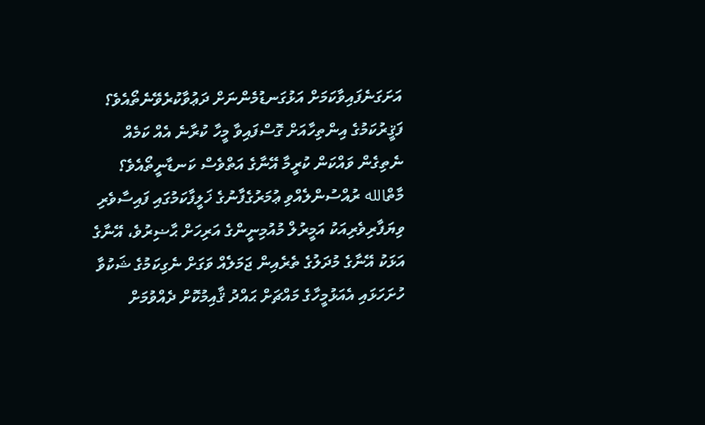އަށަގަނެފައިވާކަމަށް އަޅުގަނޑުމެންނަށް ދަޢުވާކުރެވޭނެތޯއެވެ؟ ފަޤީރުކަމުގެ އިންތިހާއަށް ގޮސްފައިވާ މީހާ ކުރާނެ އެއް ކަމެއް ނެތިގެން ވައްކަން ކުރީމާ އޭނާގެ އަތްވެސް ކަނޑާނީތޯއެވެ؟
މާތްالله ރުއްސުންލެއްވި ޢުމަރުގެފާނުގެ ޚަލީފާކަމުގައި ފައިސާވެރި ވިޔަފާރިވެރިއަކު އަމީރުލް މުއުމިނީންގެ އަރިހަށް ޙާޟިރުވެ، އޭނާގެ އަޅަކު އޭނާގެ މުދަލުގެ ތެރެއިން ޖަމަލެއް ވަގަށް ނެގިކަމުގެ ޝަކުވާ ހުށަހަޅައި އެއަޅުމީހާގެ މައްޗަށް ޙައްދު ޤާއިމުކޮށް ދެއްވުމަށް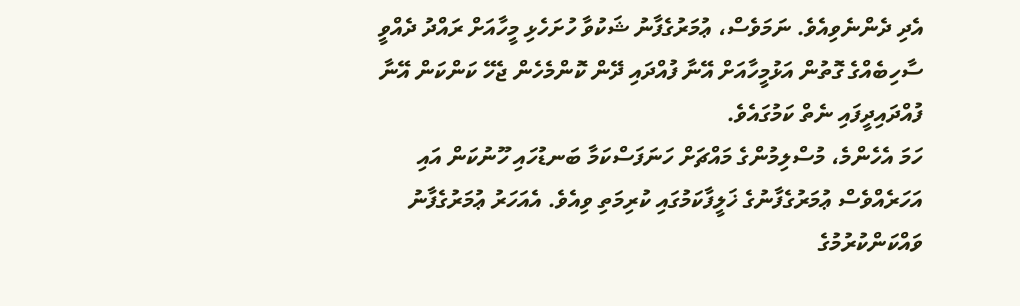އެދި ދެންނެވިއެވެ. ނަމަވެސް، ޢުމަރުގެފާނު ޝަކުވާ ހުށަހެޅި މީހާއަށް ރައްދު ދެއްވީ ސާހިބެއްގެ ގޮތުން އަޅުމީހާއަށް އޭނާ ފުއްދައި ދޭން ކޮންމެހެން ޖެހޭ ކަންކަން އޭނާ ފުއްދައިދީފައި ނެތް ކަމުގައެވެ.
ހަމަ އެހެންމެ، މުސްލިމުންގެ މައްޗަށް ހަނަފަސްކަމާ ބަނޑުހައި ހޫނުކަން އައި އަހަރެއްވެސް ޢުމަރުގެފާނުގެ ޚަލީފާކަމުގައި ކުރިމަތި ވިއެވެ. އެއަހަރު ޢުމަރުގެފާނު ވައްކަންކުރުމުގެ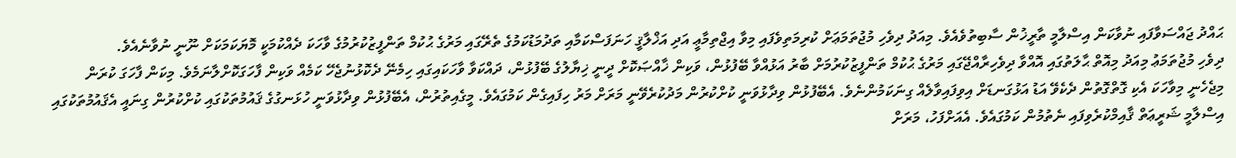ޙައްދު ޖައްސަވާފައި ނުވާކަން އިސްލާމީ ތާރީޚުން ސާބިތުވެއެވެ. މިއަދު ދިވެހި މުޖުތަމަޢަށް ކުރިމަތިވެފައި މިވާ އިޖްތިމާޢީ އަދި އަޚްލާޤީ ހަނަފަސްކަމާއި ތަދުމަޑުކަމުގެ ތެރޭގައި މަރުގެ ޙުކުމް ތަންފީޒުކުރުމުގެ ވާހަކަ ދެއްކުމަކީ މޮޔަކަމަކަށް ނޫނީ ނުވާނެއެވެ.
ދިވެހި މުޖުތަމަޢު މިއަދު މިއޮތް ޙާލަތުގައި އޮއްވާ ދިވެހިރާއްޖޭގައި މަރުގެ ޙުކުމް ތަންފީޒުކުރުމަށް ބާރު އަޅުއްވާ ބޭފުޅުން، ވަކިން ޚާއްޞަކޮށް ދީނީ ޚިޔާލުގެ ބޭފުޅުން، ދައްކަވާ ވާހަކައިގައި ހިމެނޭ ދެކޮޅުނުޖެހޭ ކަމެއް ވަކިން ފާހަގަކޮށްލާނަމެވެ. މިކަން ފާހަގަ ކުރަން މިޖެހެނީ މިވާހަކަ އެކި ގޮތްގޮތުން ދެކެވޭ އަޑު އަޅުގަނޑަށް އިވިފައިވާލެއް ގިނަކަމުންނެވެ. އެބޭފުޅުން ވިދާޅުވަނީ ކުށްކުރުން މަދުކުރެވޭނީ މަރަށް މަރު ހިފައިގެން ކަމުގައެވެ. މީގެއިތުރުން، އެބޭފުޅުން ވިދާޅުވަނީ ހުޅަނގުގެ ޤައުމުތަކުގައި ކުށްކުރުން ގިނައީ އެޤައުމުތަކުގައި އިސްލާމީ ޝަރީޢަތް ޤާއިމްކުރެވިފައި ނެތުމުން ކަމުގައެވެ. އެއަށްފަހު، މަރަށް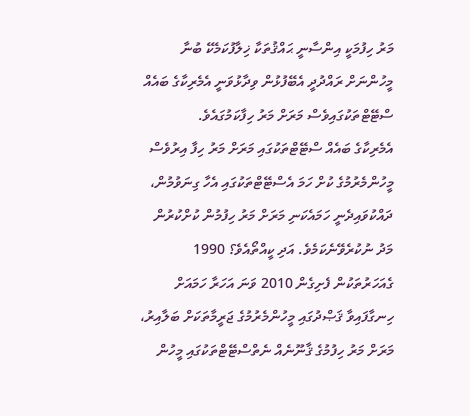މަރު ހިފުމަކީ އިންސާނީ ޙައްޤުތަކާ ޚިލާފުކަމެކޭ ބުނާ މީހުންނަށް ރައްދުދީ އެބޭފުޅުން ވިދާޅުވަނީ އެމެރިކާގެ ބައެއް ސްޓޭޓްތަކުގައިވެސް މަރަށް މަރު ހިފާކަމުގައެވެ.
އެމެރިކާގެ ބައެއް ސްޓޭޓްތަކުގައި މަރަށް މަރު ހިފާ އިރުވެސް މީހުންމެރުމުގެ ކުށް ހަމަ އެސްޓޭޓްތަކުގައި އެހާ ގިނަވުމުން، ދައްކުވައިދެނީ ހަމައެކަނި މަރަށް މަރު ހިފުމުން ކުށްކުރުން މަދު ނުކުރެވޭނެކަމެވެ. އަދި ކީއްތޯއެވެ؟ 1990 ގެއަހަރުތަކުން ފެށިގެން 2010 ވަނަ އަހަރާ ހަމައަށް ހިނގާފައިވާ ޤަޞްދުގައި މީހުންމެރުމުގެ ޖަރީމާތަކަށް ބަލާއިރު، މަރަށް މަރު ހިފުމުގެ ޤާނޫނެއް ނެތްސްޓޭޓްތަކުގައި މީހުން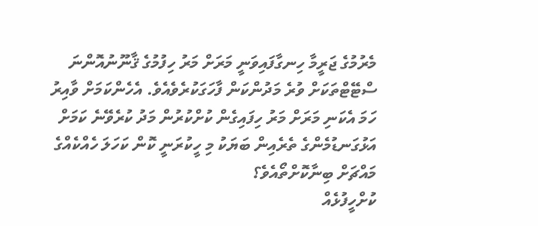މެރުމުގެ ޖަރީމާ ހިނގާފައިވަނީ މަރަށް މަރު ހިފުމުގެ ޤާނޫނުއޮންނަ ސްޓޭޓްތަކަށް ވުރެ މަދުންކަން ފާހަގަކުރެވެއެވެ. އެހެންކަމަށް ވާއިރު ހަމަ އެކަނި މަރަށް މަރު ހިފައިގެން ކުށްކުރުން މަދު ކުރެވޭނެ ކަމަށް އަޅުގަނޑުމެންގެ ތެރެއިން ބަޔަކު މި ހީކުރަނީ ކޮން ކަހަލަ ހެއްކެއްގެ މައްޗަށް ބިނާކޮށްތޯއެވެ؟
ކުށްހީފުޅެއް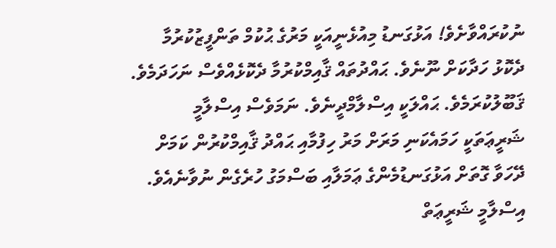ނުކުރައްވާށެވެ! އަޅުގަނޑު މިއުޅެނީއަކީ މަރުގެ ޙުކުމް ތަންފީޒުކުރުމާ ދެކޮޅު ހަދާކަށް ނޫނެވެ. ޙައްދުތައް ޤާއިމްކުރުމާ ދެކޮޅެއްވެސް ނަހަދަމެވެ. ޤަބޫލުކުރަމެވެ. ޙައްލަކީ އިސްލާމްދީނެވެ. ނަމަވެސް އިސްލާމީ ޝަރީޢަތަކީ ހަމައެކަނި މަރަށް މަރު ހިފުމާއި ޙައްދު ޤާއިމްކުރުން ކަމަށް ދޭހަވާ ގޮތަށް އަޅުގަނޑުމެންގެ ޢަމަލާއި ބަސްމަގު ހުރެގެން ނުވާނެއެވެ. އިސްލާމީ ޝަރީޢަތް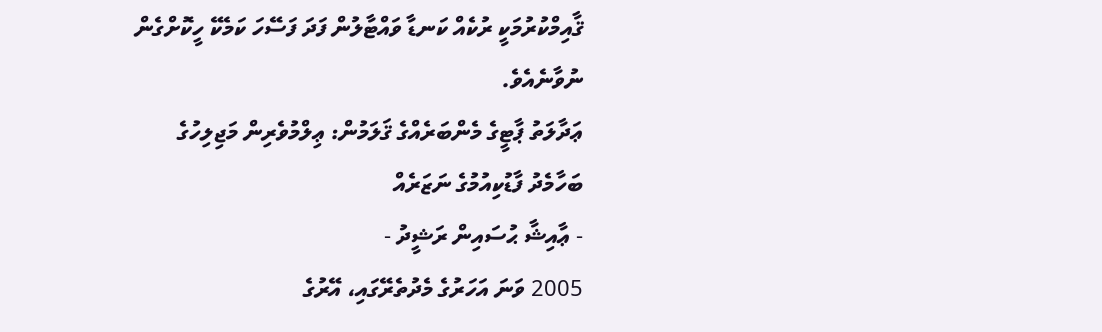ޤާއިމްކުރުމަކީ ރުކެއް ކަނޑާ ވައްޓާލުން ފަދަ ފަސޭހަ ކަމެކޭ ހީކޮށްގެން ނުވާނެއެވެ.
ޢަދާލަތު ޕާޓީގެ މެންބަރެއްގެ ޤަލަމުން: ޢިލްމުވެރިން މަޖިލިހުގެ
ބަހާމެދު ފާޑުކިއުމުގެ ނަޒަރެއް
- ޢާއިޝާ ޙުސައިން ރަޝީދު -
2005 ވަނަ އަހަރުގެ މެދުތެރޭގައި، އޭރުގެ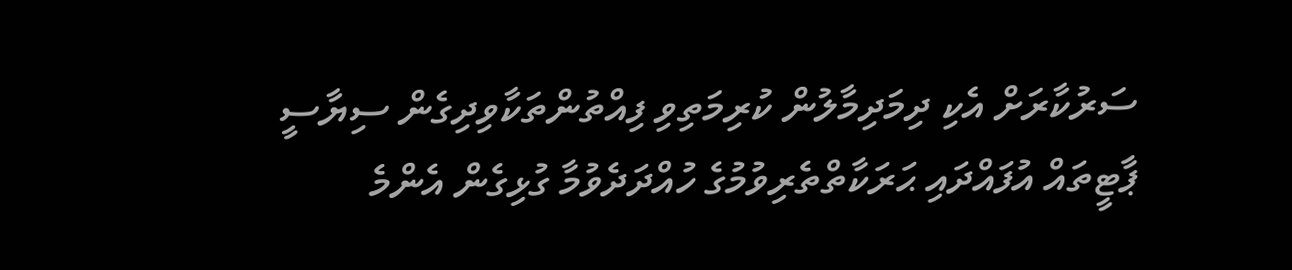ސަރުކާރަށް އެކި ދިމަދިމާލުން ކުރިމަތިވި ފިއްތުންތަކާވިދިގެން ސިޔާސީ ޕާޓީތައް އުފައްދައި ޙަރަކާތްތެރިވުމުގެ ހުއްދަދެވުމާ ގުޅިގެން އެންމެ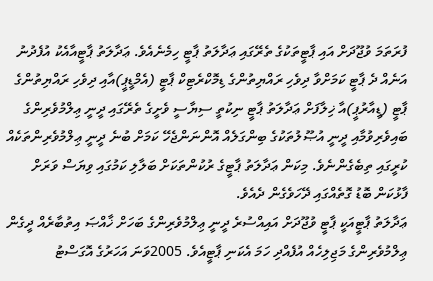ފުރަތަމަ ވުޖޫދަށް އައި ޕާޓީތަކުގެ ތެރޭގައި ޢަދާލަތު ޕާޓީ ހިމެނެއެވެ. ޢަދާލަތު ޕާޓީއާއެކު އުފެދުނު އަނެއް ދެ ޕާޓީ ކަމަށްވާ ދިވެހި ރައްޔިތުންގެ ޑިމޮކްރެޓިކް ޕާޓީ (އެމްޑީޕީ)އާއި ދިވެހި ރައްޔިތުންގެ ޕާޓީ (ޑީއާރުޕީ)އާ ޚިލާފަށް ޢަދާލަތު ޕާޓީ ނިކުތީ ސިޔާސީ ވެށީގެ ތެރޭގައި ދީނީ ޢިލްމުވެރިންގެ ބައިވެރިވުމާއި ދީނީ އުޞޫލުތަކުގެ ބިންގަލެއް އޮންނަންޖެހޭ ކަމަށް ބުނެ ދީނީ ޢިލްމުވެރިންތަކެއް ކުރީގައި ތިބެގެންނެވެ. މިކަން ޢަދާލަތު ޕާޓީގެ ރުކުންތަކަށް ބަލާލި ކަމުގައި ވިޔަސް ވަރަށް ފާޅުކަން ބޮޑު ގޮތެއްގައި ދޭހަވެގެން ދެއެވެ.
ޢަދާލަތު ޕާޓީއަކީ ޕާޓީ ވުޖޫދަށް އައިއްސުރެ ދީނީ ޢިލްމުވެރިންގެ ބަހަށް ޚާއްޞަ އިތުބާރެއް ދީގެން ޢިލްމުވެރިންގެ މަޖިލިހެއް އުފެއްދި ހަމަ އެކަނި ޕާޓީއެވެ. 2005ވަނަ އަހަރުގެ އޮގަސްޓު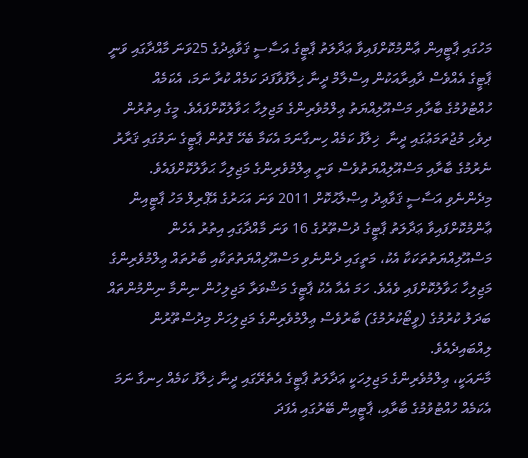މަހުގައި ޕާޓީއިން ޢާންމުކޮށްފައިވާ ޢަދާލަތު ޕާޓީގެ އަސާސީ ޤަވާޢިދުގެ 25ވަނަ މާއްދާގައި ވަނީ ޕާޓީގެ އެއްވެސް ދާއިރާއަކުން އިސްލާމް ދީނާ ޚިލާފުވާފަދަ ކަމެއް ކުރާ ނަމަ، އެކަމެއް ހުއްޓުވުމުގެ ބާރާއި މަސްއޫލިއްޔަތު ޢިލްމުވެރިންގެ މަޖިލިހާ ޙަވާލުކޮށްފައެވެ. މީގެ އިތުރުން ދިވެހި މުޖުތަމަޢުގައި ދީނާ  ޚިލާފު ކަމެއް ހިނގާނަމަ އެކަމާ ބެހޭ ގޮތުން ޕާޓީގެ ނަމުގައި ޤަރާރު ނެރުމުގެ ބާރާއި މަސްއޫލިއްޔަތުވެސް ވަނީ ޢިލްމުވެރިންގެ މަޖިލިހާ ޙަވާލުކޮށްފައެވެ.
މިދެންނެވި އަސާސީ ޤަވާޢިދު އިޞްލާޙުކޮށް 2011 ވަނަ އަހަރުގެ އޭޕްރިލް މަހު ޕާޓީއިން ޢާންމުކޮށްފައިވާ ޢަދާލަތު ޕާޓީގެ ދުސްތޫރުގެ 16 ވަނަ މާއްދާގައި އިތުރު އެހެން މަސްއޫލިއްޔަތުތަކަކާ އެކު، މަތީގައި ދެންނެވި މަސްއޫލިއްޔަތުތަކާއި ބާރުތައް ޢިލްމުވެރިންގެ މަޖިލިހާ ޙަވާލުކޮށްފައި ވެއެވެ. ހަމަ އެއާ އެކު ޕާޓީގެ މަޝްވަރާ މަޖިލިހުން ނިންމާ ނިންމުންތައް ބަދަލު ކުރުމުގެ (ވީޓޯކުރުމުގެ) ބާރުވެސް ޢިލްމުވެރިންގެ މަޖިލިހަށް މިދުސްތޫރުން ލިއްބައިދެއެވެ.
މާނައަކީ، ޢިލްމުވެރިންގެ މަޖިލިހަކީ ޢަދާލަތު ޕާޓީގެ އެތެރޭގައި ދީނާ ޚިލާފު ކަމެއް ހިނގާ ނަމަ އެކަމެއް ހުއްޓުވުމުގެ ބާރާއި، ޕާޓީއިން ބޭރުގައި އެފަދަ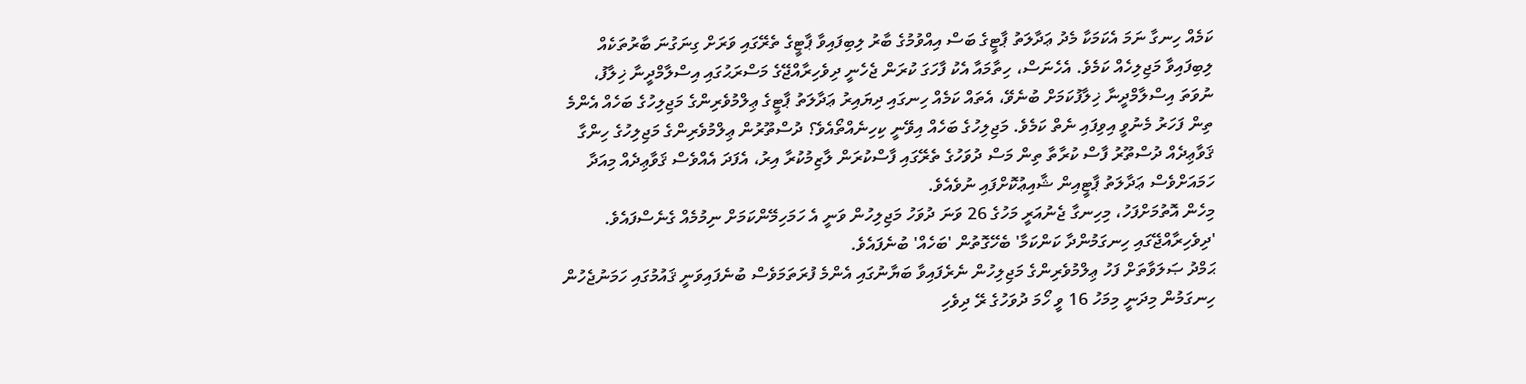ކަމެއް ހިނގާ ނަމަ އެކަމަކާ މެދު ޢަދާލަތު ޕާޓީގެ ބަސް އިއްވުމުގެ ބާރު ލިބިފައިވާ ޕާޓީގެ ތެރޭގައި ވަރަށް ގިނަގުނަ ބާރުތަކެއް ލިބިފައިވާ މަޖިލިހެއް ކަމެވެ. އެހެނަސް، ހިތާމައާ އެކު ފާހަގަ ކުރަން ޖެހެނީ ދިވެހިރާއްޖޭގެ މަސްރަޙުގައި އިސްލާމްދީނާ ޚިލާފު، ނުވަތަ އިސްލާމްދީނާ ޚިލާފުކަމަށް ބުނެވޭ، އެތައް ކަމެއް ހިނގައި ދިޔައިރު ޢަދާލަތު ޕާޓީގެ ޢިލްމުވެރިންގެ މަޖިލިހުގެ ބަހެއް އެންމެ ތިން ފަހަރު މެނުވީ އިވިފައި ނެތް ކަމެވެ. މަޖިލިހުގެ ބަހެއް އިވޭނީ ކިހިނެއްތޯއެވެ؟ ދުސްތޫރުން ޢިލްމުވެރިންގެ މަޖިލިހުގެ ހިންގާ ޤަވާޢިދެއް ދުސްތޫރު ފާސް ކުރާތާ ތިން މަސް ދުވަހުގެ ތެރޭގައި ފާސްކުރަން ލާޒިމުކުރާ އިރު، އެފަދަ އެއްވެސް ޤަވާޢިދެއް މިއަދާ ހަމައަށްވެސް ޢަދާލަތު ޕާޓީއިން ޝާއިޢުކޮށްފައި ނުވެއެވެ.
މިހެން އޮތުމަށްފަހު، މިހިނގާ ޖެނުއަރީ މަހުގެ 26 ވަނަ ދުވަހު މަޖިލިހުން ވަނީ އެ ހަމަހިމޭންކަމަށް ނިމުމެއް ގެނެސްފައެވެ. 'ދިވެހިރާއްޖޭގައި ހިނގަމުންދާ ކަންކަމާ' ބެހޭގޮތުން 'ބަހެއް' ބުނެފައެވެ.
ޙަމްދު ޞަލަވާތަށް ފަހު ޢިލްމުވެރިންގެ މަޖިލިހުން ނެރެފައިވާ ބަޔާނުގައި އެންމެ ފުރަތަމަވެސް ބުނެފައިވަނީ ޤައުމުގައި ހަމަނުޖެހުން ހިނގަމުން މިދަނީ މިމަހު 16 ވީ ހޯމަ ދުވަހުގެ ރޭ ދިވެހި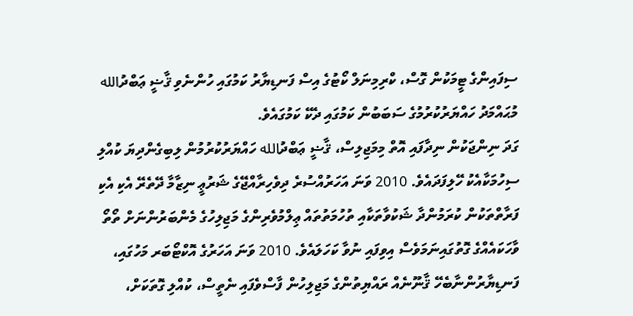ސިފައިންގެ ޓީމަކުން ގޮސް، ކްރިމިނަލް ކޯޓުގެ އިސް ފަނޑިޔާރު ކަމުގައި ހުންނެވި ޤާޟީ ޢަބްދުالله މުޙައްމަދު ހައްޔަރުކުރުމުގެ ސަބަބުން ކަމުގައި ދެކޭ ކަމުގައެވެ.
ގަދަ ނިންޖަކުން ނިދާފައި އޮތް މިމަޖިލިސް، ޤާޟީ ޢަބްދުالله ހައްޔަރުކުރުމުން ލިބިގެންދިޔަ ކުއްލި ސިހުމަކާއެކު ހޭލިފަދައެވެ. 2010 ވަނަ އަހަރުއްސުރެ ދިވެހިރާއްޖޭގެ ޝަރުޢީ ނިޒާމާ ދޭތެރޭ އެކި އެކި ފަރާތްތަކުން ކުރަމުންދާ ޝަކުވާތަކާއި ތުހުމަތުތައް ޢިލްމުވެރިންގެ މަޖިލިހުގެ މެންބަރުންނަށް ތޯތޯ ވާހަކައެއްގެ ގޮތުގައިނަމަވެސް އިވިފައި ނުވާ ކަހަލައެވެ. 2010 ވަނަ އަހަރުގެ އޮކްޓޯބަރ މަހުގައި، ފަނޑިޔާރުންނާބެހޭ ޤާނޫނެއް ރައްޔިތުންގެ މަޖިލިހުން ފާސްވެފައި ނެތީސް، ކުއްލި ގޮތަކަށް،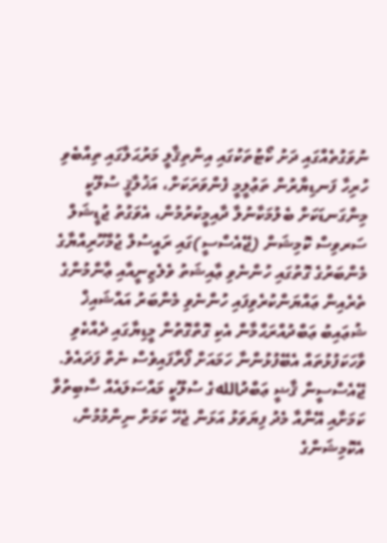ނުވަގުތެއްގައި ދަށު ކޯޓުތަކުގައި އިންތިޤާލީ މަރުޙަލާގައި ތިއްބެވި ހުރިހާ ފަނޑިޔާރުން ތަޢުލީމީ ފެންވަރަކަށް، އަޚުލާޤީ ސުލޫކީ މިންގަނޑަކަށް ބެލުމަކާނުލާ ދާއިމީކުރުމުން، އެވަގުތު ޖުޑީޝަލް ސަރވިސް ކޮމިޝަން (ޖޭއެސްސީ)ގައި ރައީސުލް ޖުމްހޫރިއްޔާގެ މެންބަރުގެ ގޮތުގައި ހުންނެވި ޢާއިޝަތު ވެލެޒިނީއާއި ޢާންމުންގެ ތެރެއިން ޢައްޔަންކުރެވިފައި ހުންނެވި މެންބަރު އައްޝައިޚް ޝުޢައިބު ޢަބްދުއްރަޙްމާން އެކި ގޮތްގޮތުން މީޑިޔާގައި ދެއްކެވި ވާހަކަފުޅުތައް އެބޭފުޅުންނާ ހަމައަށް ފޯރާފައިވެސް ނެތް ފަދައެވެ. ޖޭއެސްސީން ޤާޟީ ޢަބްދުاللهގެ ސުލޫކީ މައްސަލައެއް ސާބިތުވާ ކަމަށާއި އޭނާއާ މެދު ފިޔަވަޅު އަޅަން ޖެހޭ ކަމަށް ނިންމުމުން، އެކޮމިޝަންގެ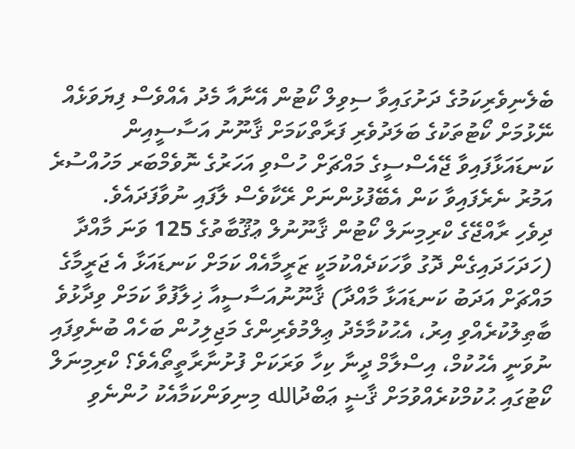ބެލެނިވެރިކަމުގެ ދަށުގައިވާ ސިވިލް ކޯޓުން އޭނާއާ މެދު އެއްވެސް ފިޔަވަޅެއް ނޭޅުމަށް ކޯޓުތަކުގެ ބަލަދުވެރި ފަރާތްކަމަށް ޤާނޫނު އަސާސީއިން ކަނޑައަޅާފައިވާ ޖޭއެސްސީގެ މައްޗަށް ހުސްވި އަހަރުގެ ނޮވެމްބަރ މަހުއްސުރެ އަމުރު ނެރެފައިވާ ކަން އެބޭފުޅުންނަށް ރޭކާވެސް ލާފައި ނުވާފަދައެވެ.
ދިވެހި ރާއްޖޭގެ ކްރިމިނަލް ކޯޓުން ޤާނޫނުލް ޢުޤޫބާތުގެ 125 ވަނަ މާއްދާ (ހަދަހަދައިގެން ދޮގު ވާހަކަދެއްކުމަކީ ޒަރީމާއެއް ކަމަށް ކަނޑައަޅާ އެ ޖަރީމާގެ މައްޗަށް އަދަބު ކަނޑައަޅާ މާއްދާ) ޤާނޫނުއަސާސީއާ ޚިލާފުވާ ކަމަށް ވިދާޅުވެ ބާޠިލުކުރެއްވި އިރު، އެޙުކުމާމެދު ޢިލްމުވެރިންގެ މަޖިލިހުން ބަހެއް ބުނެވިފައި ނުވަނީ އެޙުކުމް، އިސްލާމް ދީނާ ކިހާ ވަރަކަށް ފުށުނާރާތީތޯއެވެ؟ ކްރިމިނަލް ކޯޓުގައި ޙުކުމްކުރެއްވުމަށް ޤާޟީ ޢަބްދުالله މިނިވަންކަމާއެކު ހުންނެވި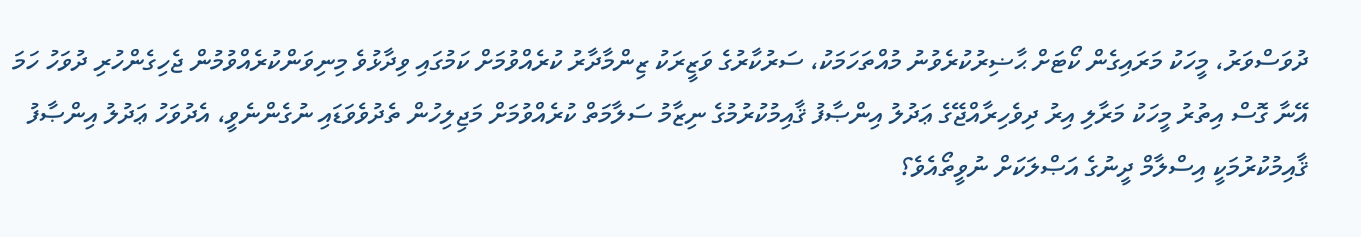ދުވަސްވަރު، މީހަކު މަރައިގެން ކޯޓަށް ޙާޟިރުކުރެވުނު މުއްތަހަމަކު، ސަރުކާރުގެ ވަޒީރަކު ޒިންމާދާރު ކުރެއްވުމަށް ކަމުގައި ވިދާޅުވެ މިނިވަންކުރެއްވުމުން ޖެހިގެންހުރި ދުވަހު ހަމަ އޭނާ ގޮސް އިތުރު މީހަކު މަރާލި އިރު ދިވެހިރާއްޖޭގެ ޢަދުލު އިންޞާފު ޤާއިމުކުރުމުގެ ނިޒާމު ސަލާމަތް ކުރެއްވުމަށް މަޖިލިހުން ތެދުވެވަޑައި ނުގެންނެވީ، އެދުވަހު ޢަދުލު އިންޞާފު ޤާއިމުކުރުމަކީ އިސްލާމް ދީނުގެ އަޞްލަކަށް ނުވީތޯއެވެ؟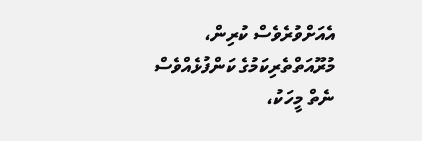އެއަށްވުރެވެސް ކުރިން، މުރޫއަތްތެރިކަމުގެ ކަންފުޅެއްވެސް ނެތް މީހަކު،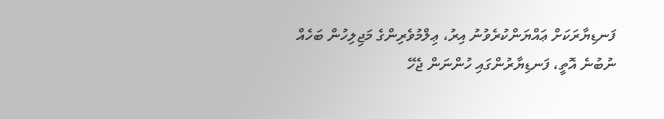ފަނޑިޔާރަކަށް ޢައްޔަންކުރެވުނު އިރު، ޢިލްމުވެރިންގެ މަޖިލިހުން ބަހެއް ނުބުނެ އޮތީ، ފަނޑިޔާރުންގައި ހުންނަން ޖެހޭ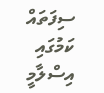ސިފަތައް ކަމުގައި އިސްލާމީ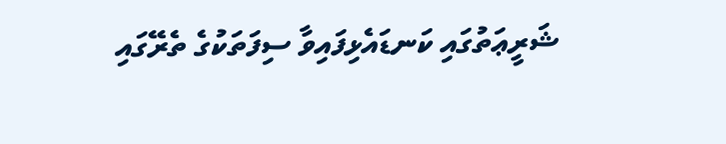ޝަރީޢަތުގައި ކަނޑައެޅިފައިވާ ސިފަތަކުގެ ތެރޭގައި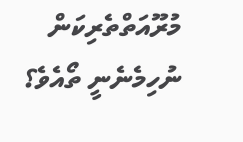މުރޫއަތްތެރިކަން ނުހިމެނެނީ ތޯއެވެ؟